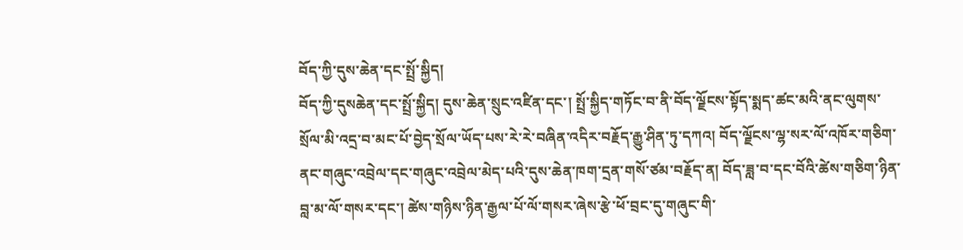བོད་ཀྱི་དུས་ཆེན་དང་སྤྲོ་སྐྱིད།
བོད་ཀྱི་དུསཆེན་དང་སྤྲོ་སྐྱིད། དུས་ཆེན་སྲུང་འཛིན་དང་། སྤྲོ་སྐྱིད་གཏོང་བ་ནི་བོད་ལྗོངས་སྟོད་སྨད་ཚང་མའི་ནང་ལུགས་སྲོལ་མི་འདྲ་བ་མང་པོ་བྱེད་སྲོལ་ཡོད་པས་རེ་རེ་བཞིན་འདིར་བརྗོད་རྒྱུ་ཤིན་ཏུ་དཀའ། བོད་ལྗོངས་ལྷ་སར་ལོ་འཁོར་གཅིག་ནང་གཞུང་འབྲེལ་དང་གཞུང་འབྲེལ་མེད་པའི་དུས་ཆེན་ཁག་དྲན་གསོ་ཙམ་བརྗོད་ན། བོད་ཟླ་བ་དང་བོའི་ཚེས་གཅིག་ཉིན་བླ་མ་ལོ་གསར་དང་། ཚེས་གཉིས་ཉིན་རྒྱལ་པོ་ལོ་གསར་ཞེས་རྩེ་ཕོ་བྲང་དུ་གཞུང་གི་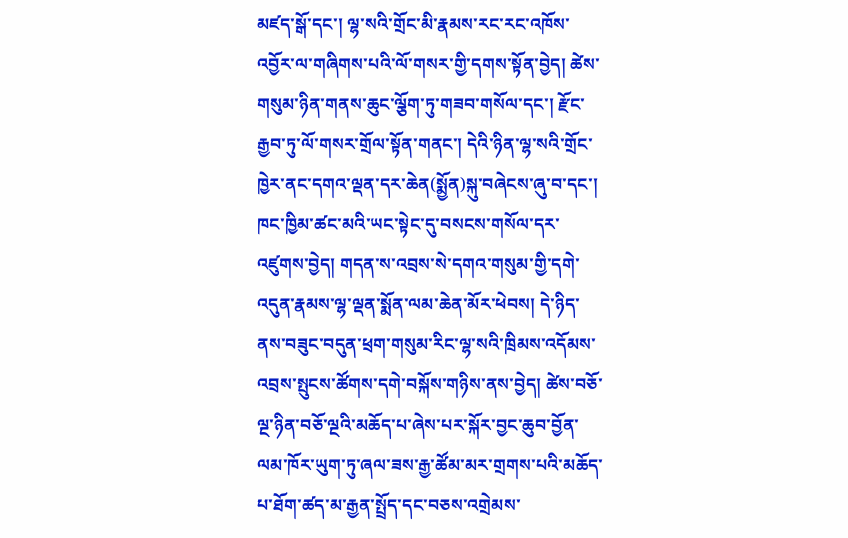མཛད་སྒོ་དང་། ལྷ་སའི་གྲོང་མི་རྣམས་རང་རང་འཁོས་འབྱོར་ལ་གཞིགས་པའི་ལོ་གསར་གྱི་དགས་སྟོན་བྱེད། ཚེས་གསུམ་ཉིན་གནས་ཆུང་ལྕོག་ཏུ་གཟབ་གསོལ་དང་། རྫོང་རྒྱབ་ཏུ་ལོ་གསར་གྲོལ་སྟོན་གནང་། དེའི་ཉིན་ལྷ་སའི་གྲོང་ཁྱེར་ནང་དགའ་ལྡན་དར་ཆེན(སྨྱོན)སྐུ་བཞེངས་ཞུ་བ་དང་། ཁང་ཁྱིམ་ཚང་མའི་ཡང་སྟེང་དུ་བསངས་གསོལ་དར་འཛུགས་བྱེད། གདན་ས་འབྲས་སེ་དགའ་གསུམ་གྱི་དགེ་འདུན་རྣམས་ལྷ་ལྡན་སྨོན་ལམ་ཆེན་མོར་ཕེབས། དེ་ཉིད་ནས་བཟུང་བདུན་ཕྲག་གསུམ་རིང་ལྷ་སའི་ཁྲིམས་འདོམས་འབྲས་སྤུངས་ཚོགས་དགེ་བསྐོས་གཉིས་ནས་བྱེད། ཚེས་བཅོ་ལྔ་ཉིན་བཅོ་ལྔའི་མཆོད་པ་ཞེས་པར་སྐོར་བྱང་ཆུབ་བྱོན་ལམ་ཁོར་ཡུག་ཏུ་ཞལ་ཟས་རྒྱ་ཚོམ་མར་གྲགས་པའི་མཆོད་པ་ཐོག་ཚད་མ་རྒྱན་སྤྲོད་དང་བཅས་འགྲེམས་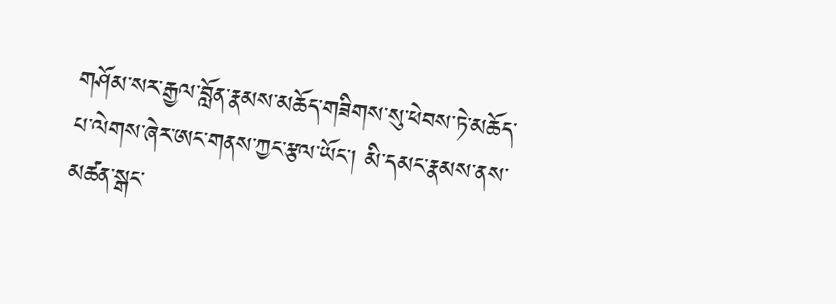གཤོམ་སར་རྒྱལ་བློན་རྣམས་མཆོད་གཟིགས་སུ་ཕེབས་ཏེ་མཆོད་པ་ལེགས་ཞེར་ཨང་གནས་ཀྱང་རྩལ་ཡོང་། མི་དམང་རྣམས་ནས་མཚན་སྒང་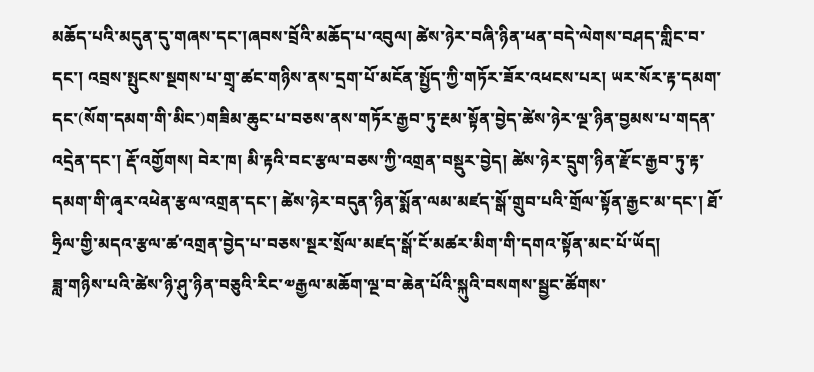མཆོད་པའི་མདུན་དུ་གཞས་དང་།ཞབས་བྲོའི་མཆོད་པ་འབུལ། ཚེས་ཉེར་བཞི་ཉིན་ཕན་བདེ་ལེགས་བཤད་གླིང་བ་དང་། འབྲས་སྤུངས་སྔགས་པ་གྲྭ་ཚང་གཉིས་ནས་དྲག་པོ་མངོན་སྤྱོད་ཀྱི་གཏོར་ཟོར་འཕངས་པར། ཡར་སོར་རྟ་དམག་དང་(སོག་དམག་གི་མིང་)གཟིམ་ཆུང་པ་བཅས་ནས་གཏོར་རྒྱབ་ཏུ་རྔམ་སྟོན་བྱེད་ཚེས་ཉེར་ལྔ་ཉིན་བྱམས་པ་གདན་འདྲེན་དང་། རྡོ་འགྱོགས། བེར་ཁ། མི་རྟའི་བང་རྩལ་བཅས་ཀྱི་འགྲན་བསྡུར་བྱེད། ཚེས་ཉེར་དྲུག་ཉིན་རྫོང་རྒྱབ་ཏུ་རྟ་དམག་གི་ཞྭར་འཕེན་རྩལ་འགྲན་དང་། ཚེས་ཉེར་བདུན་ཉིན་སྨོན་ལམ་མཛད་སྒོ་གྲུབ་པའི་གྲོལ་སྟོན་རྒྱང་མ་དང་། ཐོ་ཧྲིལ་གྱི་མདའ་རྩལ་ཚ་འགྲན་བྱེད་པ་བཅས་སྔར་སྲོལ་མཛད་སྒོ་ངོ་མཚར་མིག་གི་དགའ་སྟོན་མང་པོ་ཡོད།
ཟླ་གཉིས་པའི་ཚེས་ཉི་ཤུ་ཉིན་བཅུའི་རིང་༧རྒྱལ་མཆོག་ལྔ་བ་ཆེན་པོའི་སྐུའི་བསགས་སྦྱང་ཚོགས་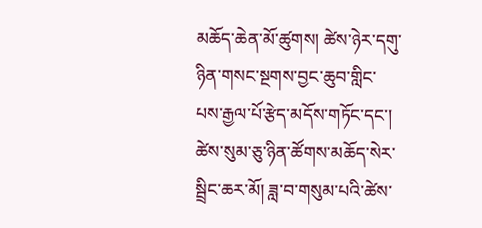མཆོད་ཆེན་མོ་ཚུགས། ཚེས་ཉེར་དགུ་ཉིན་གསང་སྔགས་བྱང་ཆུབ་གླིང་པས་རྒྱལ་པོ་རྩེད་མདོས་གཏོང་དང་། ཚེས་སུམ་ཅུ་ཉིན་ཚོགས་མཆོད་སེར་སྦྲིང་ཆར་མོ། ཟླ་བ་གསུམ་པའི་ཚེས་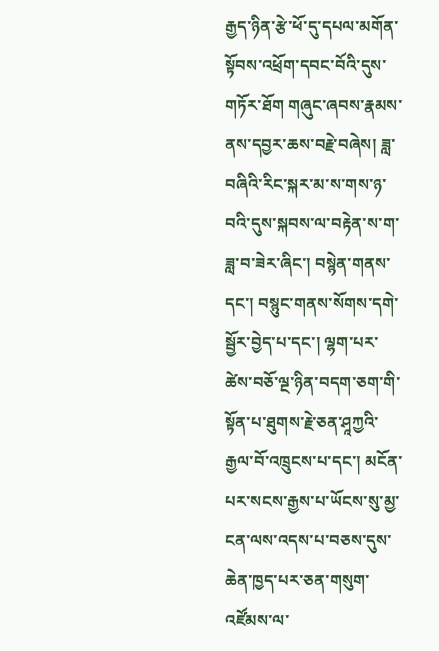རྒྱད་ཉིན་རྩེ་ཕོ་དུ་དཔལ་མགོན་སྟོབས་འཕྲོག་དབང་བོའི་དུས་གཏོར་ཐོག གཞུང་ཞབས་རྣམས་ནས་དབྱར་ཆས་བརྗེ་བཞེས། ཟླ་བཞིའི་རིང་སྐར་མ་ས་གས་ཉ་བའི་དུས་སྐབས་ལ་བརྟེན་ས་ག་ཟླ་བ་ཟེར་ཞིང་། བསྙེན་གནས་དང་། བསྙུང་གནས་སོགས་དགེ་སྦྱོར་བྱེད་པ་དང་། ལྷག་པར་ཚེས་བཅོ་ལྔ་ཉིན་བདག་ཅག་གི་སྟོན་པ་ཐུགས་རྗེ་ཅན་ཤཱཀྱའི་རྒྱལ་བོ་འཁྲུངས་པ་དང་། མངོན་པར་སངས་རྒྱས་པ་ཡོངས་སུ་མྱ་ངན་ལས་འདས་པ་བཅས་དུས་ཆེན་ཁྱད་པར་ཅན་གསུག་འཛོམས་ལ་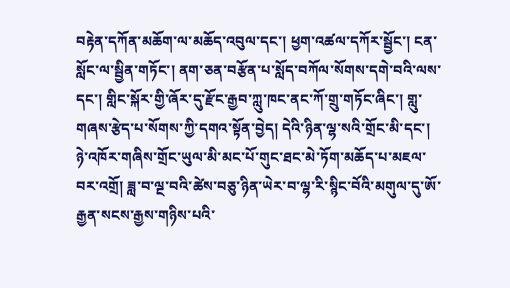བརྟེན་དཀོན་མཆོག་ལ་མཆོད་འབུལ་དང་། ཕྱག་འཚལ་དཀོར་སྦྱོང་། ངན་སློང་ལ་སྦྱིན་གཏོང་། ནག་ཅན་བརྩོན་པ་སློད་བཀོལ་སོགས་དགེ་བའི་ལས་དང་། གླིང་སྐོར་གྱི་ཞོར་དུ་རྫོང་རྒྱབ་ཀླུ་ཁང་ནང་ཀོ་གྲུ་གཏོང་ཞིང་། གླུ་གཞས་རྩེད་པ་སོགས་ཀྱི་དགའ་སྟོན་བྱེད། དེའི་ཉིན་ལྷ་སའི་གྲོང་མི་དང་། ཉེ་འཁོར་གཞིས་གྲོང་ཡུལ་མི་མང་པོ་གུང་ཐང་མེ་ཏོག་མཆོད་པ་མཇལ་བར་འགྲོ། ཟླ་བ་ལྔ་བའི་ཚེས་བཅུ་ཉིན་ཡེར་བ་ལྷ་རི་སྙིང་བོའི་མགུལ་དུ་ཨོ་རྒྱན་སངས་རྒྱས་གཉིས་པའི་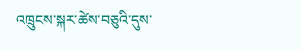འཁྲུངས་སྐར་ཚེས་བཅུའི་དུས་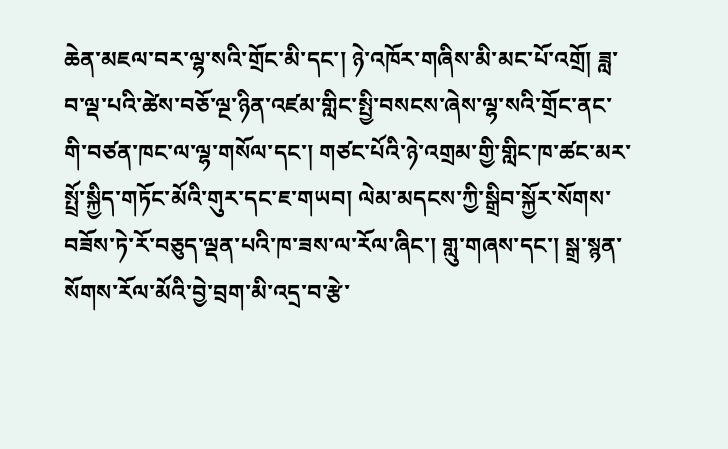ཆེན་མཇལ་བར་ལྷ་སའི་གྲོང་མི་དང་། ཉེ་འཁོར་གཞིས་མི་མང་པོ་འགྲོ། ཟླ་བ་ལྡ་པའི་ཚེས་བཅོ་ལྔ་ཉིན་འཛམ་གླིང་སྤྱི་བསངས་ཞེས་ལྷ་སའི་གྲོང་ནང་གི་བཙན་ཁང་ལ་ལྷ་གསོལ་དང་། གཙང་པོའི་ཉེ་འགྲམ་གྱི་གླིང་ཁ་ཚང་མར་སྤྲོ་སྐྱིད་གཏོང་མོའི་གུར་དང་ཇ་གཡབ། ལེམ་མདངས་ཀྱི་སྒྲིབ་སྐྱོར་སོགས་བཟོས་ཏེ་རོ་བཅུད་ལྡན་པའི་ཁ་ཟས་ལ་རོལ་ཞིང་། གླུ་གཞས་དང་། སྒྲ་སྙན་སོགས་རོལ་མོའི་བྱེ་བྲག་མི་འདྲ་བ་རྩེ་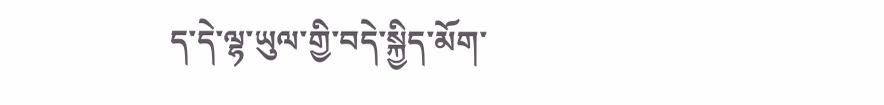ད་དེ་ལྷ་ཡུལ་གྱི་བདེ་སྐྱིད་མོག་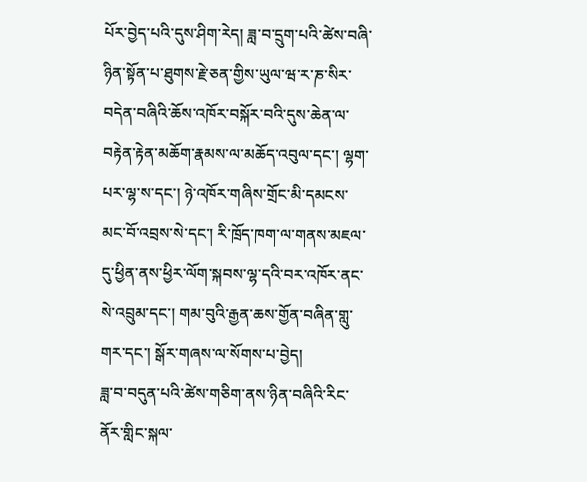པོར་བྱེད་པའི་དུས་ཤིག་རེད། ཟླ་བ་དྲུག་པའི་ཚེས་བཞི་ཉིན་སྟོན་པ་ཐུགས་རྗེ་ཅན་གྱིས་ཡུལ་ཝ་ར་ཎ་སིར་བདེན་བཞིའི་ཆོས་འཁོར་བསྐོར་བའི་དུས་ཆེན་ལ་བརྟེན་རྟེན་མཆོག་རྣམས་ལ་མཆོད་འབུལ་དང་། ལྷག་པར་ལྷ་ས་དང་། ཉེ་འཁོར་གཞིས་གྲོང་མི་དམངས་མང་བོ་འབྲས་སེ་དང་། རི་ཁྲོད་ཁག་ལ་གནས་མཇལ་དུ་ཕྱིན་ནས་ཕྱིར་ལོག་སྐབས་ལྷ་དའི་བར་འཁོར་ནང་སེ་འབྲུམ་དང་། གམ་བུའི་རྒྱན་ཆས་གྱོན་བཞིན་གླུ་གར་དང་། སྒོར་གཞས་ལ་སོགས་པ་བྱེད།
ཟླ་བ་བདུན་པའི་ཚེས་གཅིག་ནས་ཉིན་བཞིའི་རིང་ནོར་གླིང་སྐལ་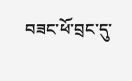བཟང་ཕོ་བྲང་དུ་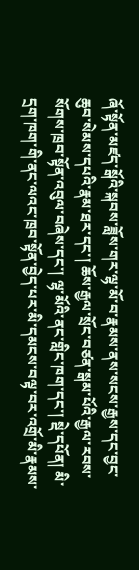ཞོ་སྟོན་མཛད་སྒོའི་སྐབས་ཟློས་གར་ལྷ་མོ་བ་རྣམས་ནས་སངས་རྒྱས་དང་བྱང་ཆུབ་སེམས་དཔའི་རྣམ་ཐར་དང་། ཆོས་རྒྱལ་སྲོང་བཙན་སྒམ་པོའི་རྒྱལ་རབས་སོགས་ཁྲབ་སྟོན་འབུལ་བཞེས་དང་། ལྷ་མོའི་ནང་གླིང་ཁག་དང་། སྡེ་དཔོན། མི་དྲག་ཁག་གི་ནང་ལའང་ཁྲབ་སྟོན་བྱེད་པར་མི་དམངས་བལྟ་བར་འགྲོ་མི་རྣམས་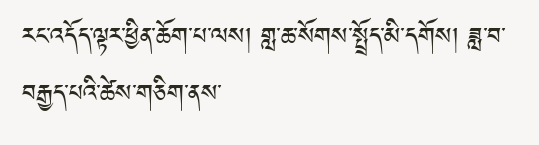རང་འདོད་ལྟར་ཕྱིན་ཆོག་པ་ལས། གླ་ཆ་སོགས་སྤྲོད་མི་དགོས། ཟླ་བ་བརྒྱད་པའི་ཚེས་གཅིག་ནས་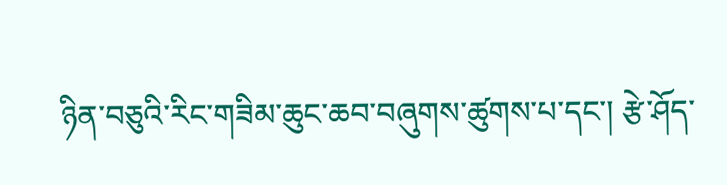ཉིན་བཅུའི་རིང་གཟིམ་ཆུང་ཆབ་བཞུགས་ཚུགས་པ་དང་། རྩེ་ཤོད་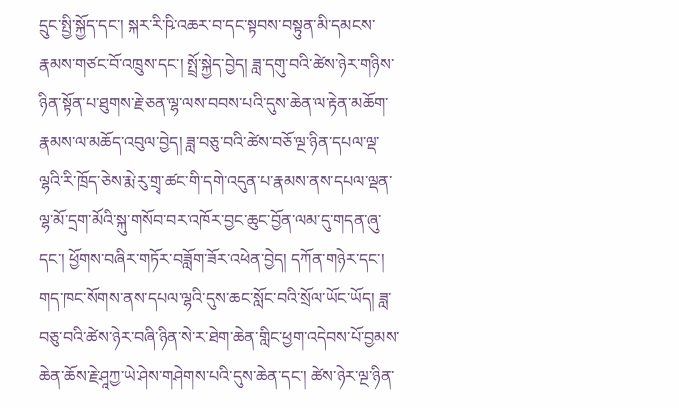དྲུང་སྤྱི་སྐྱོད་དང་། སྐར་རི་ཥི་འཆར་བ་དང་སྟབས་བསྟུན་མི་དམངས་རྣམས་གཙང་བོ་འཁྲུས་དང་། སྤྲོ་སྐྱེད་བྱེད། ཟླ་དགུ་བའི་ཚེས་ཉེར་གཉིས་ཉིན་སྟོན་པ་ཐུགས་རྗེ་ཅན་ལྷ་ལས་བབས་པའི་དུས་ཆེན་ལ་རྟེན་མཆོག་རྣམས་ལ་མཆོད་འབུལ་བྱེད། ཟླ་བཅུ་བའི་ཚེས་བཅོ་ལྔ་ཉིན་དཔལ་ལྡ་ལྷའི་རི་ཁྲོད་ཅེས་རྨེ་རུ་གྲྭ་ཚང་གི་དགེ་འདུན་པ་རྣམས་ནས་དཔལ་ལྡན་ལྷ་མོ་དྲག་མོའི་སྐུ་གསོབ་བར་འཁོར་བྱང་ཆུང་བྱོན་ལམ་དུ་གདན་ཞུ་དང་། ཕྱོགས་བཞིར་གཏོར་བཟློག་ཟོར་འཕེན་བྱེད། དཀོན་གཉེར་དང་། གད་ཁང་སོགས་ནས་དཔལ་ལྷའི་དུས་ཆང་སློང་བའི་སྲོལ་ཡོང་ཡོད། ཟླ་བཅུ་བའི་ཚེས་ཉེར་བཞི་ཉིན་སེ་ར་ཐེག་ཆེན་གླིང་ཕྱག་འདེབས་པོ་བྱམས་ཆེན་ཆོས་རྗེ་ཤཱཀྱ་ཡེ་ཤེས་གཤེགས་པའི་དུས་ཆེན་དང་། ཚེས་ཉེར་ལྔ་ཉིན་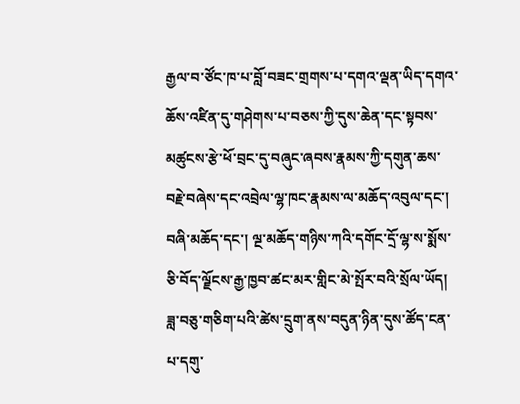རྒྱལ་བ་ཙོང་ཁ་པ་བློ་བཟང་གྲགས་པ་དགའ་ལྡན་ཡིད་དགའ་ཆོས་འཛིན་དུ་གཤེགས་པ་བཅས་ཀྱི་དུས་ཆེན་དང་སྟབས་མཚུངས་རྩེ་ཕོ་བྲང་དུ་བཞུང་ཞབས་རྣམས་ཀྱི་དགུན་ཆས་བརྗེ་བཞེས་དང་འབྲེལ་ལྷ་ཁང་རྣམས་ལ་མཆོད་འབུལ་དང་། བཞི་མཆོད་དང་། ལྔ་མཆོད་གཉིས་ཀའི་དགོང་དྲོ་ལྷ་ས་སྨོས་ཅི་བོད་ལྗོངས་རྒྱ་ཁྱབ་ཚང་མར་གླིང་མེ་སྤོར་བའི་སྲོལ་ཡོད། ཟླ་བཅུ་གཅིག་པའི་ཚེས་དྲུག་ནས་བདུན་ཉིན་དུས་ཚོད་ངན་པ་དགུ་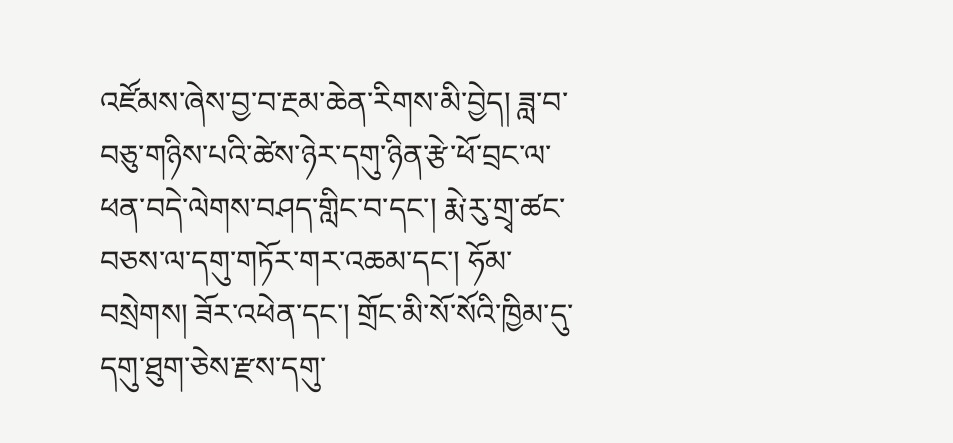འཛོམས་ཞེས་བྱ་བ་རྔམ་ཆེན་རིགས་མི་བྱེད། ཟླ་བ་བཅུ་གཉིས་པའི་ཚེས་ཉེར་དགུ་ཉིན་རྩེ་ཕོ་བྲང་ལ་ཕན་བདེ་ལེགས་བཤད་གླིང་བ་དང་། རྨེ་རུ་གྲྭ་ཚང་བཅས་ལ་དགུ་གཏོར་གར་འཆམ་དང་། ཧོམ་བསྲེགས། ཟོར་འཕེན་དང་། གྲོང་མི་སོ་སོའི་ཁྱིམ་དུ་དགུ་ཐུག་ཅེས་རྫས་དགུ་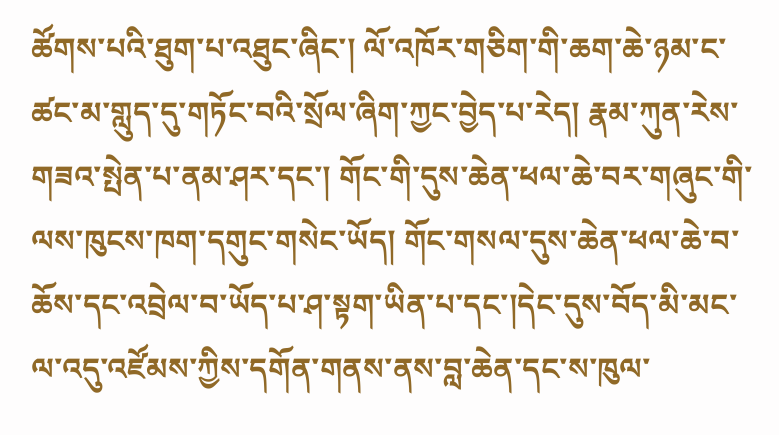ཚོགས་པའི་ཐུག་པ་འཐུང་ཞིང་། ལོ་འཁོར་གཅིག་གི་ཆག་ཆེ་ཉམ་ང་ཚང་མ་གླུད་དུ་གཏོང་བའི་སྲོལ་ཞིག་ཀྱང་བྱེད་པ་རེད། རྣམ་ཀུན་རེས་གཟའ་སྤེན་པ་ནམ་ཤར་དང་། གོང་གི་དུས་ཆེན་ཕལ་ཆེ་བར་གཞུང་གི་ལས་ཁུངས་ཁག་དགུང་གསེང་ཡོད། གོང་གསལ་དུས་ཆེན་ཕལ་ཆེ་བ་ཆོས་དང་འབྲེལ་བ་ཡོད་པ་ཤ་སྟག་ཡིན་པ་དང་།དེང་དུས་བོད་མི་མང་ལ་འདུ་འཛོམས་ཀྱིས་དགོན་གནས་ནས་བླ་ཆེན་དང་ས་ཁུལ་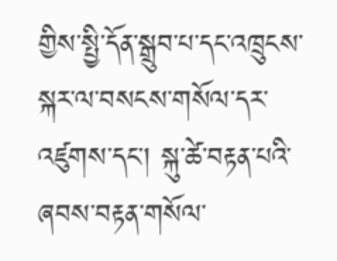གྱིས་སྤྱི་དོན་སྒྲུབ་པ་དང་འཁྲུངས་སྐར་ལ་བསངས་གསོལ་དར་འཛུགས་དང་། སྐུ་ཚེ་བརྟན་པའི་ཞབས་བརྟན་གསོལ་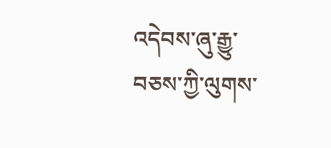འདེབས་ཞུ་རྒྱུ་བཅས་ཀྱི་ལུགས་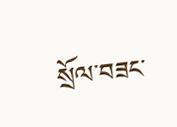སྲོལ་བཟང་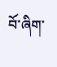བོ་ཞིག་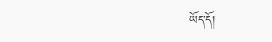ཡོད་དོ།